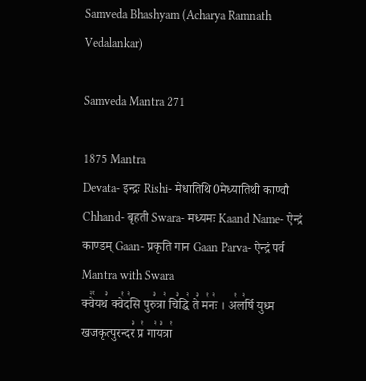Samveda Bhashyam (Acharya Ramnath Vedalankar)

Samveda Mantra 271

1875 Mantra
Devata- इन्द्रः Rishi- मेधातिथि0मेध्यातिथी काण्वौ Chhand- बृहती Swara- मध्यमः Kaand Name- ऐन्द्रं काण्डम् Gaan- प्रकृति गान Gaan Parva- ऐन्द्रं पर्व
Mantra with Swara
क्वे꣢꣯यथ꣣ क्वे꣡द꣢सि पुरु꣣त्रा꣢ चि꣣द्धि꣢ ते꣣ म꣡नः꣢ । अ꣡ल꣢र्षि युध्म खजकृत्पुरन्दर꣣ प्र꣡ गा꣢य꣣त्रा꣡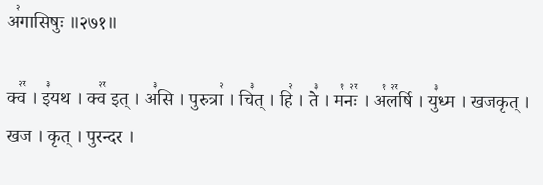अ꣢गासिषुः ॥२७१॥

क्व꣢꣯ । इ꣣यथ । क्व꣢꣯ इत् । अ꣣सि । पुरुत्रा꣢ । चि꣣त् । हि꣢ । ते꣣ । म꣡नः꣢꣯ । अ꣡ल꣢꣯र्षि । यु꣣ध्म । खजकृत् । खज । कृत् । पुरन्दर ।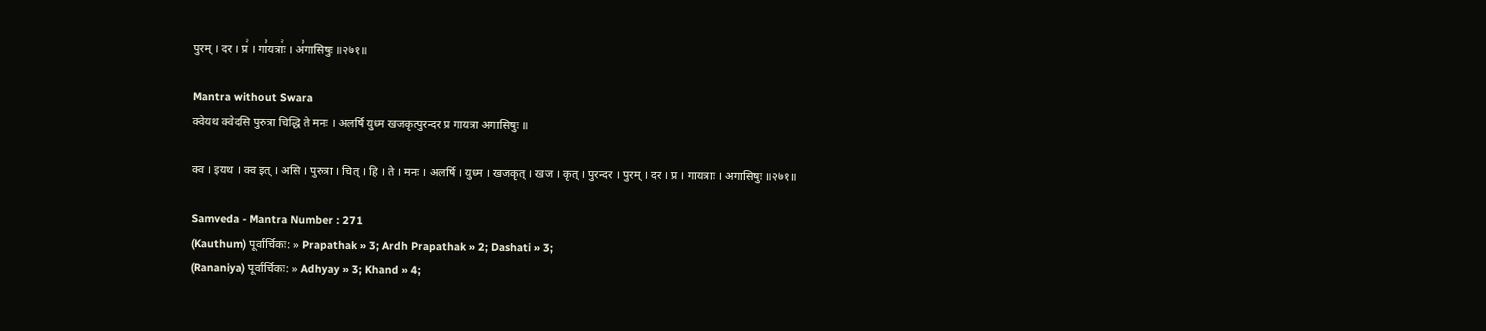पुरम् । दर । प्र꣢ । गा꣣यत्राः꣢ । अ꣣गासिषुः ॥२७१॥

Mantra without Swara
क्वेयथ क्वेदसि पुरुत्रा चिद्धि ते मनः । अलर्षि युध्म खजकृत्पुरन्दर प्र गायत्रा अगासिषुः ॥

क्व । इयथ । क्व इत् । असि । पुरुत्रा । चित् । हि । ते । मनः । अलर्षि । युध्म । खजकृत् । खज । कृत् । पुरन्दर । पुरम् । दर । प्र । गायत्राः । अगासिषुः ॥२७१॥

Samveda - Mantra Number : 271
(Kauthum) पूर्वार्चिकः: » Prapathak » 3; Ardh Prapathak » 2; Dashati » 3;
(Rananiya) पूर्वार्चिकः: » Adhyay » 3; Khand » 4;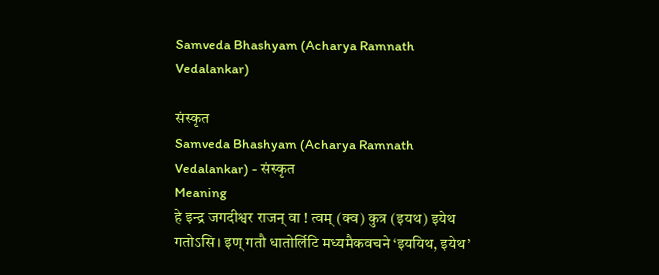Samveda Bhashyam (Acharya Ramnath Vedalankar)

संस्कृत
Samveda Bhashyam (Acharya Ramnath Vedalankar) - संस्कृत
Meaning
हे इन्द्र जगदीश्वर राजन् वा ! त्वम् (क्व) कुत्र (इयथ) इयेथ गतोऽसि। इण् गतौ धातोर्लिटि मध्यमैकवचने ‘इययिथ, इयेथ’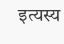इत्यस्य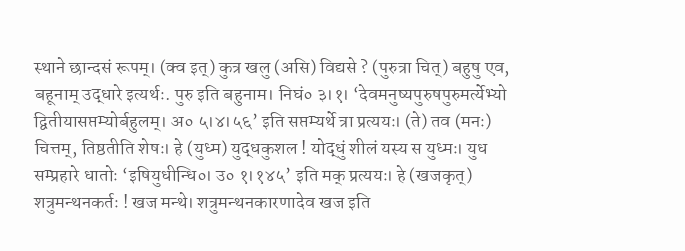स्थाने छान्दसं रूपम्। (क्व इत्) कुत्र खलु (असि) विद्यसे ? (पुरुत्रा चित्) बहुषु एव, बहूनाम् उद्धारे इत्यर्थः. पुरु इति बहुनाम। निघं० ३।१। ‘देवमनुष्यपुरुषपुरुमर्त्येभ्यो द्वितीयासप्तम्योर्बहुलम्। अ० ५।४।५६’ इति सप्तम्यर्थे त्रा प्रत्ययः। (ते) तव (मनः) चित्तम्, तिष्ठतीति शेषः। हे (युध्म) युद्धकुशल ! योद्धुं शीलं यस्य स युध्मः। युध सम्प्रहारे धातोः ‘इषियुधीन्धि०। उ० १।१४५’ इति मक् प्रत्ययः। हे (खजकृत्) शत्रुमन्थनकर्तः ! खज मन्थे। शत्रुमन्थनकारणादेव खज इति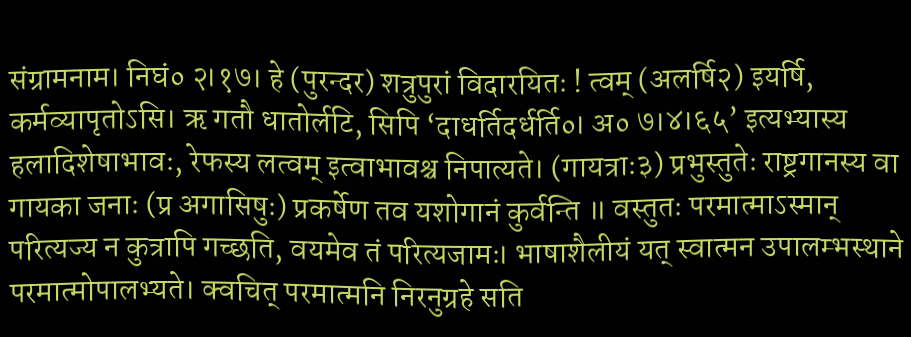संग्रामनाम। निघं० २।१७। हे (पुरन्दर) शत्रुपुरां विदारयितः ! त्वम् (अलर्षि२) इयर्षि, कर्मव्यापृतोऽसि। ऋ गतौ धातोर्लटि, सिपि ‘दाधर्तिदर्धर्ति०। अ० ७।४।६५’ इत्यभ्यास्य हलादिशेषाभावः, रेफस्य लत्वम् इत्वाभावश्च निपात्यते। (गायत्राः३) प्रभुस्तुतेः राष्ट्रगानस्य वा गायका जनाः (प्र अगासिषुः) प्रकर्षेण तव यशोगानं कुर्वन्ति ॥ वस्तुतः परमात्माऽस्मान् परित्यज्य न कुत्रापि गच्छति, वयमेव तं परित्यजामः। भाषाशैलीयं यत् स्वात्मन उपालम्भस्थाने परमात्मोपालभ्यते। क्वचित् परमात्मनि निरनुग्रहे सति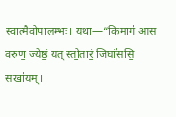स्वात्मैवोपालम्भः। यथा—“किमाग॑ आस वरुण॒ ज्येष्ठं॒ यत् स्तो॒तारं॒ जिघां॑ससि॒ सखा॑यम्।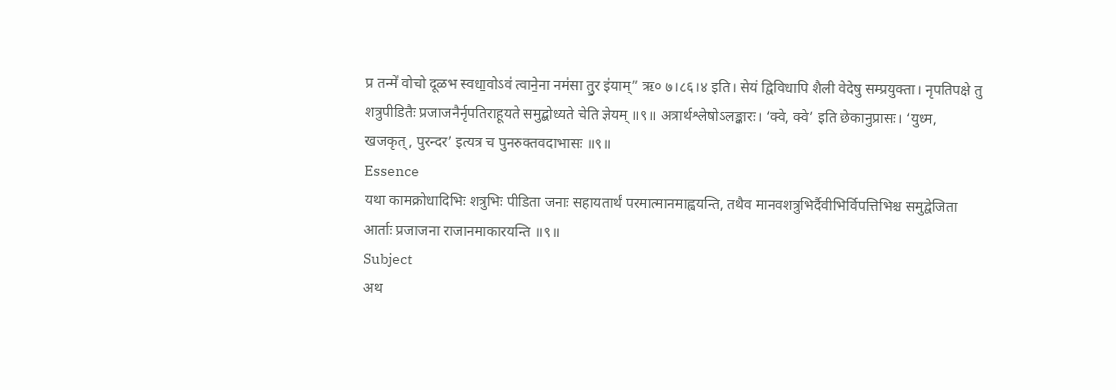प्र तन्मे॑ वोचो दूळभ स्वधा॒वोऽव॑ त्वाने॒ना नम॑सा तु॒र इ॑याम्” ऋ० ७।८६।४ इति। सेयं द्विविधापि शैली वेदेषु सम्प्रयुक्ता। नृपतिपक्षे तु शत्रुपीडितैः प्रजाजनैर्नृपतिराहूयते समुद्बोध्यते चेति ज्ञेयम् ॥९॥ अत्रार्थश्लेषोऽलङ्कारः। ‘क्वे, क्वे’ इति छेकानुप्रासः। ‘युध्म, खजकृत्, पुरन्दर’ इत्यत्र च पुनरुक्तवदाभासः ॥९॥
Essence
यथा कामक्रोधादिभिः शत्रुभिः पीडिता जनाः सहायतार्थं परमात्मानमाह्वयन्ति, तथैव मानवशत्रुभिर्दैवीभिर्विपत्तिभिश्च समुद्वेजिता आर्ताः प्रजाजना राजानमाकारयन्ति ॥९॥
Subject
अथ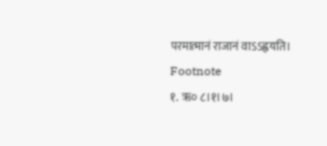परमात्मानं राजानं वाऽऽह्वयति।
Footnote
१. ऋ० ८।१।७।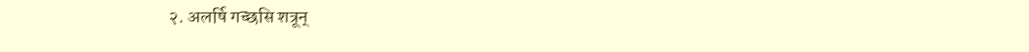२. अलर्षि गच्छसि शत्रून्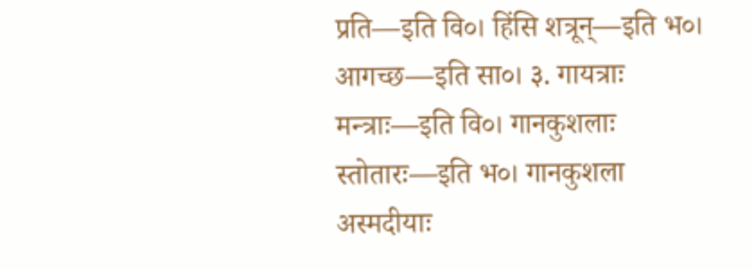प्रति—इति वि०। हिंसि शत्रून्—इति भ०। आगच्छ—इति सा०। ३. गायत्राः मन्त्राः—इति वि०। गानकुशलाः स्तोतारः—इति भ०। गानकुशला अस्मदीयाः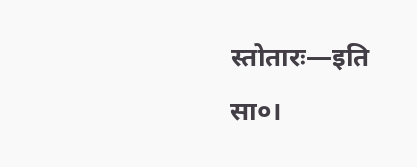स्तोतारः—इति सा०।